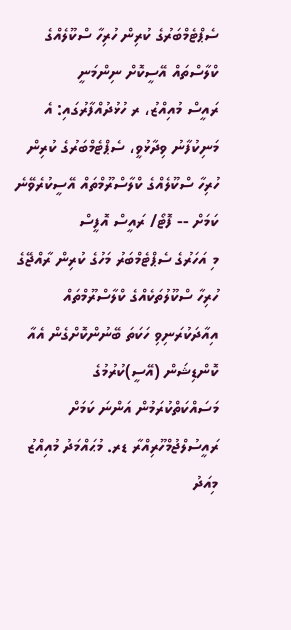ސެޕްޓެމްބަރުގެ ކުރިން ހުރިހާ ސްކޫލެއްގެ ކްލާސްތައް އޭސީކޮށް ނިންމަނީ
ރައީސް މުއިއްޒު، ރ ހުޅުދުއްފާރުގައި: އެ މަނިކުފާނު ވިދާޅުވީ، ސެޕްޓެމްބަރުގެ ކުރިން ހުރިހާ ސްކޫލެއްގެ ކްލާސްރޫމްތައް އޭސީކުރެވޭނެ ކަމަށް -- ފޮޓޯ/ ރައީސް އޮފީސް
މި އަހަރުގެ ސެޕްޓެމްބަރު މަހުގެ ކުރިން ރާއްޖޭގެ ހުރިހާ ސްކޫލުތަކެއްގެ ކްލާސްރޫމްތައް އިއާދަކުރަނިވި ހަކަތަ ބޭނުންކޮށްގެން އެއާ ކޮންޑިޝަން (އޭސީ)ކުރުމުގެ މަސައްކަތްކުރަމުން އަންނަ ކަމަށް ރައީސުލްޖުމްހޫރިއްރާ ޑރ. މުޙައްމަދު މުއިއްޒު މިއަދު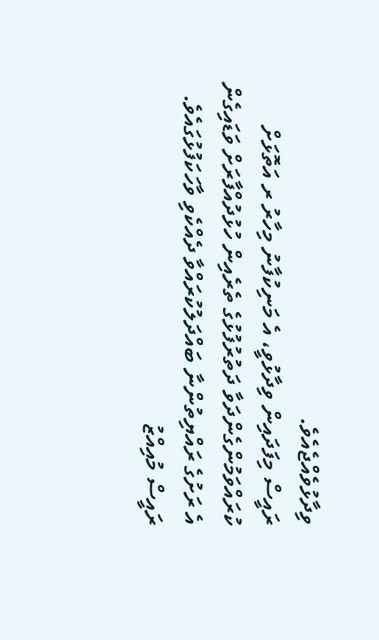ވިދާޅުވެއްޖެއެވެ.
ރައީސް މިފަދައިން ވިދާޅުވީ، އެ މަނިކުފާނު މިހާރު ރ އަތޮޅަށް ކުރައްވަމުންގެންދަވާ ދަތުރުފުޅުގެ ތެރެއިން ހުޅުދުއްފާރަށް ވަޑައިގެން އެ ރަށުގެ ރައްޔިތުންނާ ބައްދަލުކުރައްވާ ދެއްކެވި ވާހަކަފުޅުގައެވެ.
ރައީސް މުއިއްޒު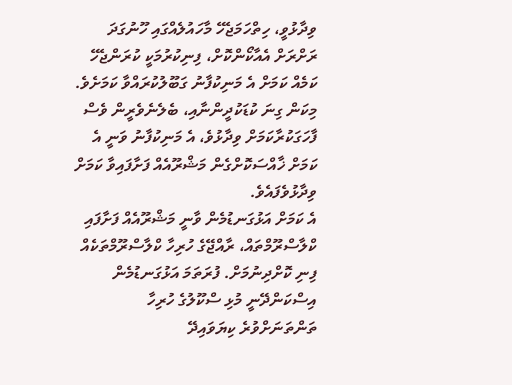ވިދާޅުވީ، ހިތްހަމަޖެހޭ މާހައުލެއްގައި ހޫނުގަދަ ރަށްރަށް އެއާކޯންކޮށް، ފިނިކުރުމަކީ ކުރަންޖެހޭ ކަމެއް ކަމަށް އެ މަނިކުފާނު ގަބޫލުކުރައްވާ ކަމަށެވެ. މިކަން ގިނަ ކުޑަކުދީންނާއި، ބެލެނެވެރީން ވެސް ފާހަގަކުރާކަމަށް ވިދާޅުވެ، އެ މަނިކުފާނު ވަނީ އެ ކަމަށް ޚާއްސަކޮށްގެން މަޝްރޫއެއް ފަށާފައިވާ ކަމަށް ވިދާޅުވެފައެވެ.
އެ ކަމަށް އަޅުގަނޑުމެން ވާނީ މަޝްރޫއެއް ފަށާފައި ކްލާސްރޫމްތައް، ރާއްޖޭގެ ހުރިހާ ކްލާސްރޫމްތަކެއް ފިނި ކޮށްދިނުމަށް. ފުރަތަމަ އަޅުގަނޑުމެން އިސްކަންދޭނީ މުޅި ސްކޫލުގެ ހުރިހާ ތަންތަނަށްވުރެ ކިޔަވައިދޭ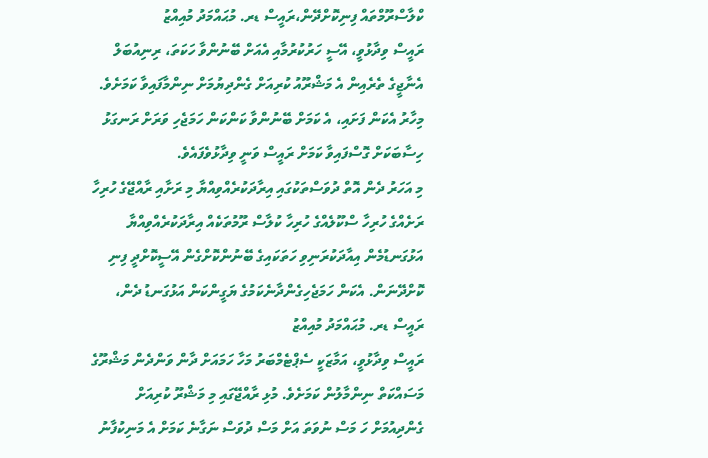ކްލާސްރޫމްތައް ފިނިކޮށްދޭން،ރައީސް ޑރ. މުޙައްމަދު މުއިއްޒު
ރައީސް ވިދާޅުވީ، އޭސީ ހަރުކުރުމާއި އެއަށް ބޭނުންވާ ހަކަތަ، ރިނިއުބަލް އެނާޖީގެ ތެރެއިން އެ މަޝްރޫއު ކުރިއަށް ގެންދިޔުމަށް ނިންމާފައިވާ ކަމަށެވެ. މިހާރު އެކަން ފަށައި، އެ ކަމަށް ބޭނުންވާ ކަންކަން ހަމަޖެހި ވަރަށް ރަނގަޅު ހިސާބަކަށް ގޮސްފައިވާ ކަމަށް ރައީސް ވަނީ ވިދާޅުވެފައެވެ.
މި އަހަރު ދެން އޮތް ދުވަސްތަކުގައި އިރާދަކުރެއްވިއްޔާ މި ރަށާއި ރާއްޖޭގެ ހުރިހާ ރަށެއްގެ ހުރިހާ ސްކޫލެއްގެ ހުރިހާ ކުލާސް ރޫމުތަކެއް އިރާދަކުރެއްވިއްޔާ އަޅުގަނޑުމެން އިއާދަކުރަނިވި ހަތަކައިގެ ބޭނުންކޮށްގެން އޭސީކޮށްދީ ފިނި ކޮށްދޭނަން. އެކަން ހަމަޖެހިގެންދާނެކަމުގެ ޔަގީންކަން އަޅުގަނޑު ދެން، ރައީސް ޑރ. މުޙައްމަދު މުއިއްޒު
ރައީސް ވިދާޅުވީ، އަމާޒަކީ ސެޕްޓެމްބަރު މަހާ ހަމައަށް ދާން ވަންދެން މަޝްރޫގެ މަސައްކަތް ނިންމާލުން ކަމަށެވެ. މުޅި ރާއްޖޭގައި މި މަޝްރޫ ކުރިއަށް ގެންދިއުމަށް ހަ މަސް ނުވަތަ އަށް މަސް ދުވަސް ނަގާނެ ކަމަށް އެ މަނިކުފާނު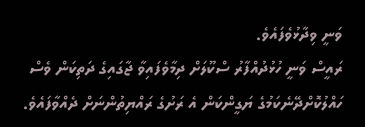ވަނީ ވިދާޅުވެފައެވެ.
ރައީސް ވަނީ ހުޅުދުއްފާރު ސްކޫލަށް ދިމާވެފައިވާ ޖާގައިގެ ދަތިކަން ވެސް ހައްލުކޮށްދޭނެކަމުގެ ޔަގީންކަން އެ ރަށުގެ ރައްޔިތުންނަށް ދެއްވާފައެވެ.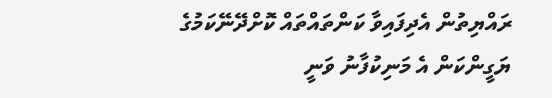ރައްޔިތުން އެދިފައިވާ ކަންތައްތައް ކޮށްދޭނޭކަމުގެ ޔަގީންކަން އެ މަނިކުފާނު ވަނީ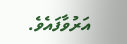އަރުވާފައެވެ.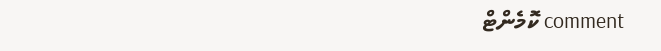comment ކޮމެންޓް